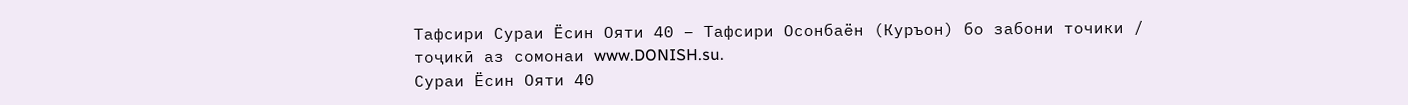Тафсири Сураи Ёсин Ояти 40 – Тафсири Осонбаён (Куръон) бо забони точики / тоҷикӣ аз сомонаи www.DONISH.su.
Сураи Ёсин Ояти 40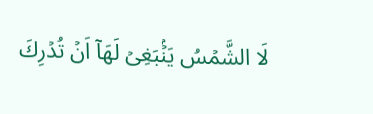لَا الشَّمۡسُ يَنۡۢبَغِىۡ لَهَاۤ اَنۡ تُدۡرِكَ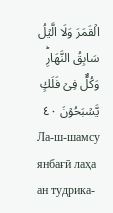الۡقَمَرَ وَلَا الَّيۡلُ سَابِقُ النَّهَارِؕ وَكُلٌّ فِىۡ فَلَكٍ يَّسۡبَحُوۡنَ ٤٠
Ла-ш-шамсу янбағӣ лаҳа ан тудрика-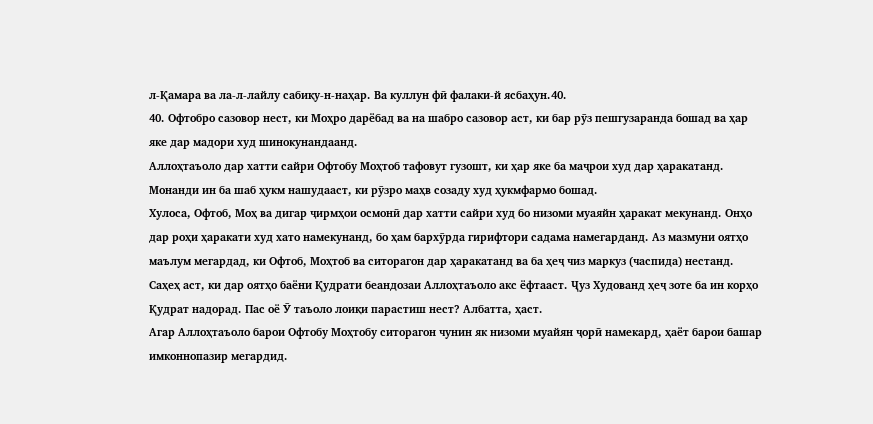л-Қамара ва ла-л-лайлу сабиқу-н-наҳар. Ва куллун фӣ фалаки-й ясбаҳун.40.
40. Офтобро сазовор нест, ки Моҳро дарёбад ва на шабро сазовор аст, ки бар рӯз пешгузаранда бошад ва ҳар яке дар мадори худ шинокунандаанд.
Аллоҳтаъоло дар хатти сайри Офтобу Моҳтоб тафовут гузошт, ки ҳар яке ба маҷрои худ дар ҳаракатанд. Монанди ин ба шаб ҳукм нашудааст, ки рӯзро маҳв созаду худ ҳукмфармо бошад.
Хулоса, Офтоб, Моҳ ва дигар ҷирмҳои осмонӣ дар хатти сайри худ бо низоми муаяйн ҳаракат мекунанд. Онҳо дар роҳи ҳаракати худ хато намекунанд, бо ҳам бархӯрда гирифтори садама намегарданд. Аз мазмуни оятҳо маълум мегардад, ки Офтоб, Моҳтоб ва ситорагон дар ҳаракатанд ва ба ҳеҷ чиз маркуз (часпида) нестанд. Саҳеҳ аст, ки дар оятҳо баёни Қудрати беандозаи Аллоҳтаъоло акс ёфтааст. Ҷуз Худованд ҳеҷ зоте ба ин корҳо Қудрат надорад. Пас оё Ӯ таъоло лоиқи парастиш нест? Албатта, ҳаст.
Агар Аллоҳтаъоло барои Офтобу Моҳтобу ситорагон чунин як низоми муайян ҷорӣ намекард, ҳаёт барои башар имконнопазир мегардид.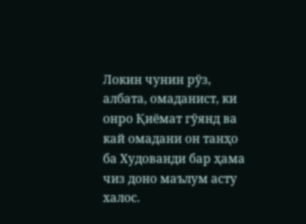Локин чунин рӯз, албата, омаданист, ки онро Қиёмат гӯянд ва кай омадани он танҳо ба Худованди бар ҳама чиз доно маълум асту халос.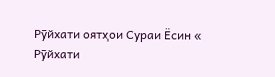Рӯйхати оятҳои Сураи Ёсин «
Рӯйхати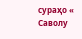сураҳо «
Саволу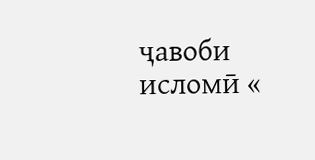ҷавоби исломӣ «